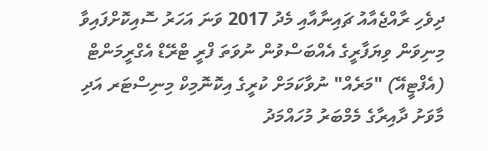ދިވެހި ރާއްޖެއާއު ޗައިނާއާއި މެދު 2017 ވަނަ އަހަރު ސޮއިކޮށްފައިވާ މިނިވަން ވިޔަފާރީގެ އެއްބަސްވުން ނުވަތަ ފްރީ ޓްރޭޑް އެގްރީމަންޓް (އެފްޓީއޭ) "މަރެއް" ނުވާކަމަށް ކުރީގެ އިކޮނޮމިކް މިނިސްޓަރ އަދި މާވަށު ދާއިރާގެ މެމްބަރު މުހައްމަދު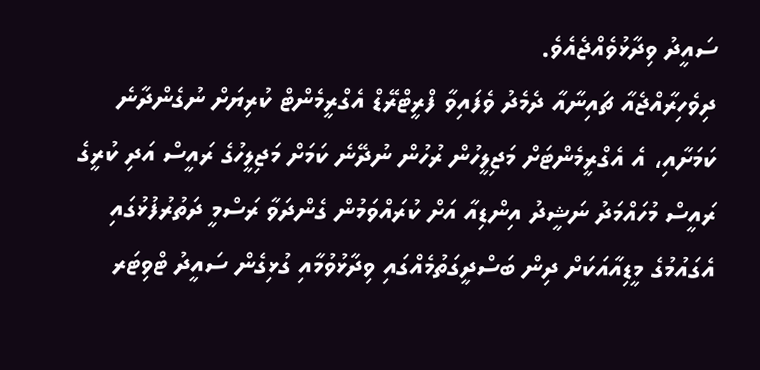ސައީދު ވިދާޅުވެއްޖެއެވެ.
ދިވެހިރާއްޖެއާ ޗައިނާއާ ދެމެދު ވެފައިވާ ފްރީޓްރޭޑް އެގްރީމެންޓް ކުރިޔަށް ނުގެންދާނެ ކަމަށާއި، އެ އެގްރީމެންޓަށް މަޖިލީހުން ރުހުން ނުދޭނެ ކަމަށް މަޖިލީހުގެ ރައީސް އަދި ކުރީގެ ރައީސް މުހައްމަދު ނަޝީދު އިންޑިއާ އަށް ކުރައްވަމުން ގެންދަވާ ރަސްމީ ދަތުރުފުޅުގައި އެގައުމުގެ މީޑިއާއަކަށް ދިން ބަސްދީގަތުމެއްގައި ވިދާޅުވުމާއި ގުޅިގެން ސައީދު ޓްވިޓަރ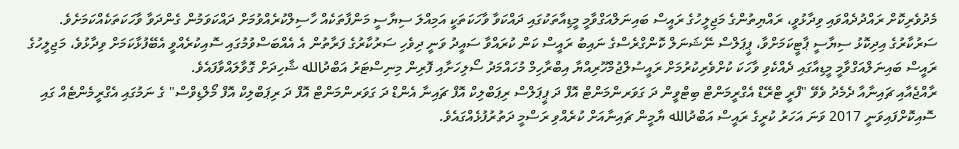މެދުވެރިކޮށް ރައްދުދެއްވައި ވިދާޅުވީ، ރައްޔިތުންގެ މަޖިލީހުގެ ރައީސް ބައިނަލްއަގްވާމީ މީޑިއާތަކުގައި ދައްކަވާ ވާހަކަތަކީ އަމިއްލަ ސިޔާސީ މަންފާތަކެއް ހާސިލްކުރެއްވުމަށް ދައްކަވަމުން ގެންދަވާ ވާހަކަތަކެއްކަމަށެވެ.
ސަރުކާރުގެ އިދިކޮޅު ސިޔާސީ ޕާޓީކަމަށްވާ، ޕީޕަލްސް ނޭޝަނަލް ކޮންގްރެސްގެ ނައިބު ރައީސް ކަން ކުރައްވާ ސައީދު ވަނީ ދިވެހި ސަރުކާރުގެ ފަރާތުން އެ އެއްބަސްވުމުގައި ސޮއިކުރެއްވީ އެބޭފުޅާކަމަށް ވިދާޅުވެ، މަޖިލީހުގެ ރައީސް ބައިނަލްއަގްވާމީ މީޑިއާގައި ދެއްކެވި ވާހަކަ ކުށްވެރިކުރުމަށް ރައީސުލްޖުމްހޫރިއްޔާ އިބްރާހިމް މުހައްމަދު ސޯލިހަށާއި ފޮރިން މިނިސްޓަރު އަބްދުالله ޝާހިދަށް ގޮވާލައްވާފައެވެ.
ރާއްޖެއާއި ޗައިނާއާ ދެމެދު ވެވޭ "ފްރީ ޓްރޭޑް އެގްރީމަންޓް ބިޓްވީން ދަ ގަވަރންމަންޓް އޮފް ދަ ޕީޕަލްސް ރިޕަބްލިކް އޮފް ޗައިނާ އެންޑް ދަ ގަވަރންމަންޓް އޮފް ދަ ރިޕަބްލިކް އޮފް މޯލްޑިވްސް" ގެ ނަމުގައި އެގްރީމެންޓެއް ގައި ސޮއިކޮށްފައިވަނީ 2017 ވަނަ އަހަރު ކުރީގެ ރައީސް އަބްދުالله ޔާމީން ޗައިނާއަށް ކުރެއްވި ރަސްމީ ދަތުރުފުޅެއްގައެވެ.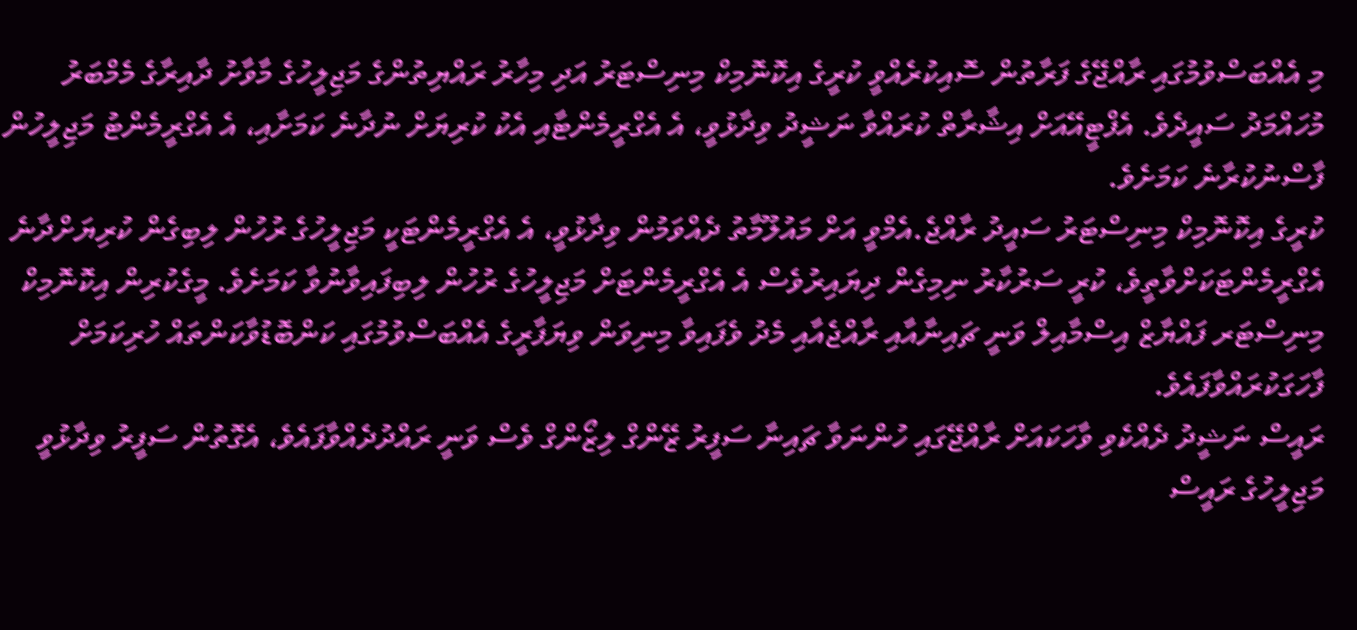މި އެއްބަސްވުމުގައި ރާއްޖޭގެ ފަރާތުން ސޮއިކުރެއްވީ ކުރީގެ އިކޮނޮމިކް މިނިސްޓަރު އަދި މިހާރު ރައްޔިތުންގެ މަޖިލީހުގެ މާވާށު ދާއިރާގެ މެމްބަރު މުހައްމަދު ސައީދެވެ. އެފްޓީއޭއަށް އިޝާރާތް ކުރައްވާ ނަޝީދު ވިދާޅުވީ، އެ އެގްރީމެންޓާއި އެކު ކުރިޔަށް ނުދާނެ ކަމަށާއި، އެ އެގްރީމެންޓު މަޖިލީހުން ފާސްނުކުރާނެ ކަމަށެވެ.
ކުރީގެ އިކޮނޮމިކް މިނިސްޓަރު ސައީދު ރާއްޖެ.އެމްވީ އަށް މައުލޫމާތު ދެއްވަމުން ވިދާޅުވީ، އެ އެގްރީމެންޓަކީ މަޖިލީހުގެ ރުހުން ލިބިގެން ކުރިޔަށްދާނެ އެގްރީމެންޓަކަށްވާތީވެ، ކުރީ ސަރުކާރު ނިމިގެން ދިޔައިރުވެސް އެ އެގްރީމެންޓަށް މަޖިލީހުގެ ރުހުން ލިބިފައިވާނުވާ ކަމަށެވެ. މީގެކުރިން އިކޮނޮމިކް މިނިސްޓަރ ފައްޔާޒް އިސްމާއިލް ވަނީ ޗައިނާއާއި ރާއްޖެއާއި މެދު ވެފައިވާ މިނިވަން ވިޔަފާރީގެ އެއްބަސްވުމުގައި ކަންބޮޑުވާކަންތައް ހުރިކަމަށް ފާހަގަކުރައްވާފައެވެ.
ރައީސް ނަޝީދު ދެއްކެވި ވާހަކައަށް ރާއްޖޭގައި ހުންނަވާ ޗައިނާ ސަފީރު ޒޭންގް ލިޒޯންގް ވެސް ވަނީ ރައްދުދެއްވާފައެވެ، އެގޮތުން ސަފީރު ވިދާޅުވީ މަޖިލީހުގެ ރައީސް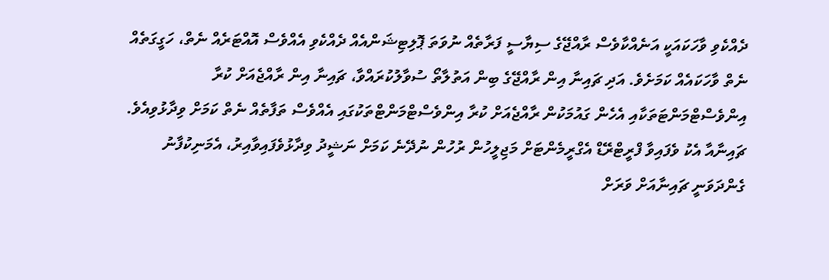ދެއްކެވި ވާހަކައަކީ އަނެއްކާވެސް ރާއްޖޭގެ ސިޔާސީ ފަރާތެއް ނުވަތަ ޕޮލިޓިޝަންއެއް ދެއްކެވި އެއްވެސް އޮއްޓަރެއް ނެތް، ހަގީގަތެއް ނެތް ވާހަކައެއް ކަމަށެވެ. އަދި ޗައިނާ އިން ރާއްޖޭގެ ބިން އަތުލާތޯ ސުވާލުކުރައްވާ، ޗައިނާ އިން ރާއްޖެއަށް ކުރާ އިންވެސްޓްމަންޓަތަކާއި އެހެން ގައުމަކުން ރާއްޖެއަށް ކުރާ އިންވެސްޓްމަންޓްތަކުގައި އެއްވެސް ތަފާތެއް ނެތް ކަމަށް ވިދާޅުވިއެވެ.
ޗައިނާއާ އެކު ވެފައިވާ ފްރީޓްރޭޑް އެގްރީމެންޓަށް މަޖިލީހުން ރުހުން ނުދޭނެ ކަމަށް ނަޝީދު ވިދާޅުވެފައިވާއިރު، އެމަނިކުފާނު ގެންދަވަނީ ޗައިނާއަށް ވަރަށް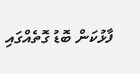ފާޅުކަން ބޮޑު ގޮތެއްގައި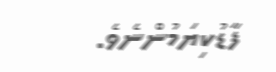ފާޑުކިޔަމުންނެވެ.